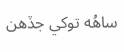ساهُه توکي جڏهن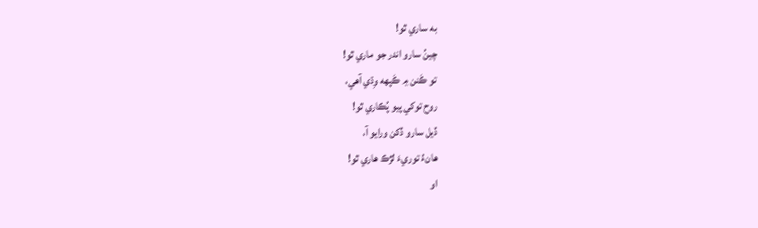به ساري ٿو!
چينُ سارو اندر جو ماري ٿو!
تو ڪَنن ۾ ڪَپهه وِڌي آهي،
روح توکي پيو پُڪاري ٿو!
ڏيل سارو ڏکن ورايو آ،
هانءُ توريءَ لڙڪ هاري ٿو!
او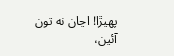پهيڙا! اڃان نه تون آئين،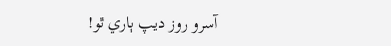آسرو روز ديپ ٻاري ٿو!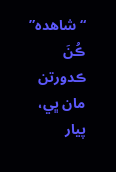“شاهده” ڪُنَ ڪدورتن مان ڀي،
پيار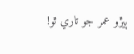ٻيڙو عمر جو تاري ٿو!